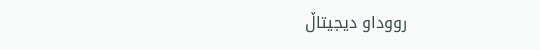رووداو دیجیتاڵ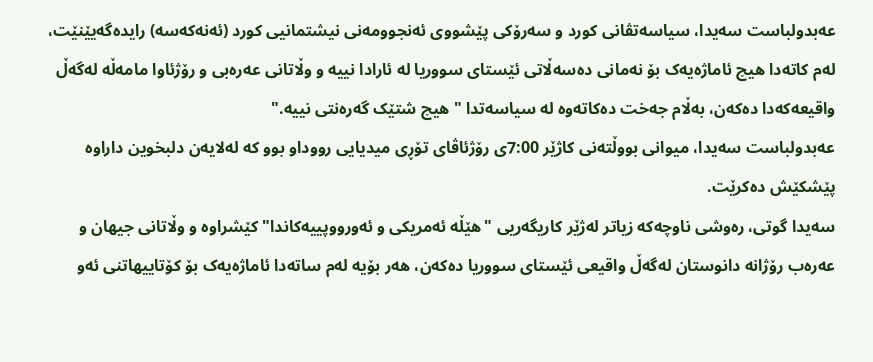عەبدولباست سەیدا، سیاسەتڤانی کورد و سەرۆکی پێشووی ئەنجوومەنی نیشتمانیی کورد (ئەنەکەسە) رایدەگەیێنێت، لەم کاتەدا هیچ ئاماژەیەک بۆ نەمانی دەسەڵاتی ئێستای سووریا لە ئارادا نییە و وڵاتانی عەرەبی و رۆژئاوا مامەڵە لەگەڵ واقیعەکەدا دەکەن، بەڵام جەخت دەکاتەوە لە سیاسەتدا "هیچ شتێک گەرەنتی نییە."
عەبدولباست سەیدا، میوانی بووڵتەنی کاژێر 7:00ی رۆژئاڤای تۆڕی میدیایی رووداو بوو کە لەلایەن دلبخوین داراوە پێشکێش دەکرێت.
سەیدا گوتی، رەوشی ناوچەکە زیاتر لەژێر کاریگەریی "هێڵە ئەمریکی و ئەورووپییەکاندا" کێشراوە و وڵاتانی جیهان و عەرەب رۆژانە دانوستان لەگەڵ واقیعی ئێستای سووریا دەکەن، هەر بۆیە لەم ساتەدا ئاماژەیەک بۆ کۆتاییهاتنی ئەو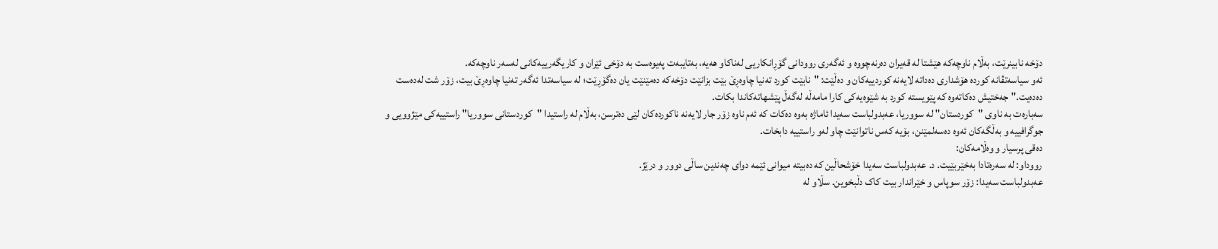دۆخە نابینرێت، بەڵام ناوچەکە هێشتا لە قەیران دەرنەچووە و ئەگەری روودانی گۆڕانکاریی لەناکاو هەیە، بەتایبەت پەیوەست بە دۆخی ئێران و کاریگەرییەکانی لەسەر ناوچەکە.
ئەو سیاسەتڤانە کوردە هۆشداری دەداتە لایەنە کوردییەکان و دەڵێت: "نابێت کورد تەنیا چاوەڕێ بێت بزانێت دۆخەکە دەمێنێت یان دەگۆڕێت؛ لە سیاسەتدا ئەگەر تەنیا چاوەڕێ بیت، زۆر شت لەدەست دەدەیت." جەختیش دەکاتەوە کە پێویستە کورد بە شێوەیەکی کارا مامەڵە لەگەڵ پێشهاتەکاندا بکات.
سەبارەت بە ناوی "کوردستان" لە سووریا، عەبدولباست سەیدا ئاماژە بەوە دەکات کە ئەم ناوە زۆر جار لایەنە ناکوردەکان لێی دەترسن، بەڵام لە راستیدا "کوردستانی سووریا" راستییەکی مێژوویی و جوگرافییە و بەڵگەکان ئەوە دەسەلمێنن، بۆیە کەس ناتوانێت چاو لەو راستییە دابخات.
دەقی پرسیار و وەڵامەکان:
رووداو: لە سەرەتادا بەخێربێیت. د. عەبدولباست سەیدا خۆشحاڵین کە دەبیتە میوانی ئێمە دوای چەندین ساڵی دوور و درێژ.
عەبدولباست سەیدا: زۆر سوپاس و خێراندار بیت کاک دڵبخوین. سڵاو لە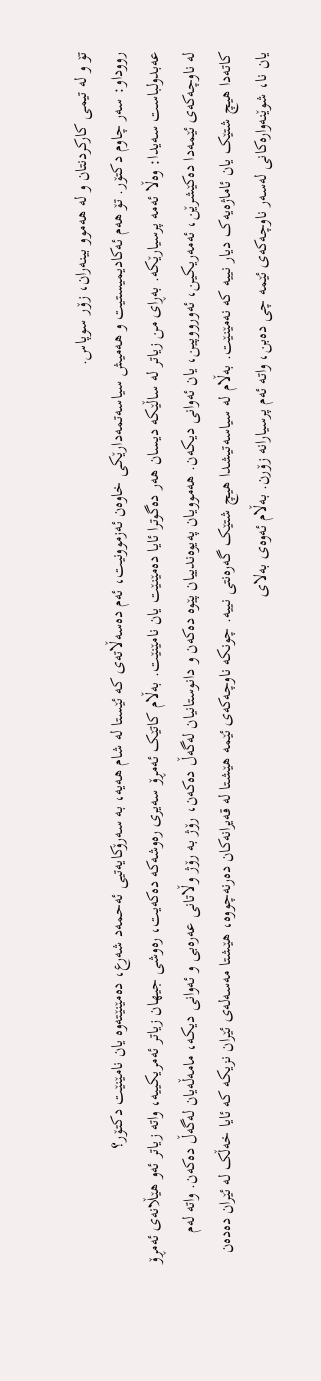تۆ و لە تیمی کارکردنتان و لە هەموو بینەران، زۆر سوپاس.
رووداو: سەر چاوم دکتۆر. تۆ هەم ئەکادیمیستیت و هەمیش سیاسەتمەدارێکی خاوەن ئەزموونیت، ئەم دەسەڵاتەی کە ئێستا لە شام هەیە، بە سەرۆکایەتیی ئەحمەد شەرع، دەمێنێتەوە یان نامێنێت دکتۆر؟
عەبدولباست سەیدا: وەڵا ئەمە پرسیارێکە. بەڕای من زیاتر لە ساڵێکە دیسان هەر دەگوترا ئایا دەمێنێت یان نامێنێت. بەڵام کاتێک ئەمڕۆ سەیری رەوشەکە دەکەیت، رەوشی جیهان زیاتر ئەمریکییە، واتە زیاتر ئەو هێڵانەی ئەمڕۆ لە ناوچەکەی ئێمەدا دەکێشرێن، ئەمەریکین، ئەورووپین، یان ئەوانی دیکەن. هەموویان پەیوەندییان پێوە دەکەن و دانوستانیان لەگەڵ دەکەن، رۆژ بە رۆژ وڵاتانی عەرەبی و ئەوانی دیکە، مامەڵەیان لەگەڵ دەکەن. واتە لەم کاتەدا هیچ شتێک یان ئاماژەیەک دیار نییە کە نەمێنێت. بەڵام لە سیاسەتیشدا هیچ شتێک گەرەنتی نییە. چونکە ناوچەکەی ئێمە هێشتا لە قەیرانەکان دەرنەچووە، هێشتا مەسەلەی ئێران نزیکە کە ئایا خەڵک لە ئێران دەدەن یان نا، شوێنەوارەکانی لەسەر ناوچەکەی ئێمە چی دەبن، واتە ئەم پرسیارانە زۆرن. بەڵام ئەوەی بەلای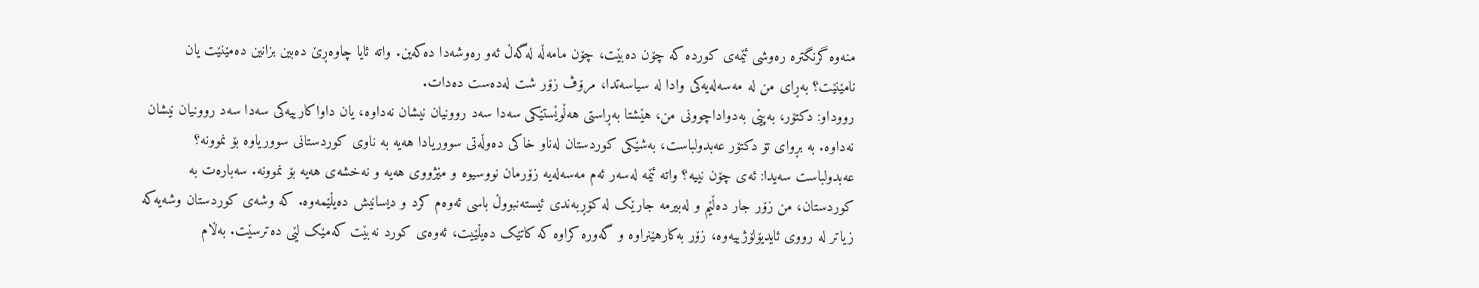منەوە گرنگترە رەوشی ئێمەی کوردە کە چۆن دەبێت، چۆن مامەڵە لەگەڵ ئەو رەوشەدا دەکەین. واتە ئایا چاوەڕێ دەبین بزانین دەمێنێت یان نامێنێت؟ بەڕای من لە مەسەلەیەکی وادا لە سیاسەتدا، مرۆڤ زۆر شت لەدەست دەدات.
رووداو: دکتۆر، بەپێی بەدواداچوونی من، هێشتا بەڕاستی هەڵوێستێکی سەدا سەد روونیان نیشان نەداوە، یان داواکارییەکی سەدا سەد روونیان نیشان نەداوە. بە بڕوای تۆ دکتۆر عەبدولباست، بەشێکی کوردستان لەناو خاکی دەوڵەتی سووریادا هەیە بە ناوی کوردستانی سووریاوە بۆ نموونە؟
عەبدولباست سەیدا: ئەی چۆن نییە؟ واتە ئێمە لەسەر ئەم مەسەلەیە زۆرمان نووسیوە و مێژووی هەیە و نەخشەی هەیە بۆ نموونە. سەبارەت بە کوردستان، من زۆر جار دەڵێم و لەبیرمە جارێک لە کۆڕبەندی ئیستەنبووڵ باسی ئەوەم کرد و دیسانیش دەیڵێمەوە. کە وشەی کوردستان وشەیەکە زیاتر لە رووی ئایدیۆلۆژییەوە، زۆر بەکارهێنراوە و گەورە کراوە کە کاتێک دەیڵێیت، ئەوەی کورد نەبێت کەمێک لێی دەترسێت. بەڵام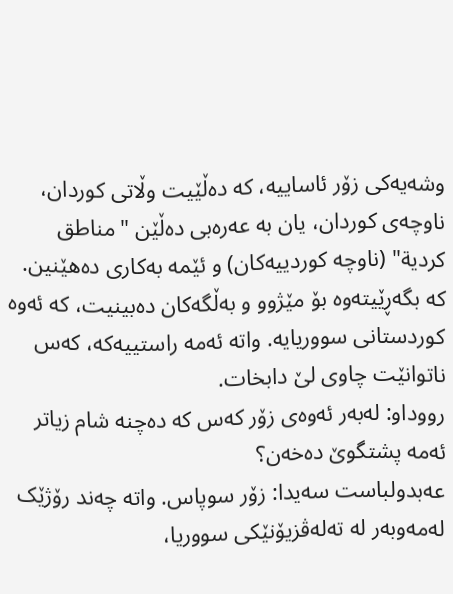وشەیەکی زۆر ئاساییە، کە دەڵێیت وڵاتی کوردان، ناوچەی کوردان، یان بە عەرەبی دەڵێن "مناطق کردیة" (ناوچە کوردییەکان) و ئێمە بەکاری دەهێنین. کە بگەڕێیتەوە بۆ مێژوو و بەڵگەکان دەبینیت، کە ئەوە کوردستانی سووریایە. واتە ئەمە راستییەکە، کەس ناتوانێت چاوی لێ دابخات.
رووداو: لەبەر ئەوەی زۆر کەس کە دەچنە شام زیاتر ئەمە پشتگوێ دەخەن؟
عەبدولباست سەیدا: زۆر سوپاس. واتە چەند رۆژێک لەمەوبەر لە تەلەڤزیۆنێکی سووریا،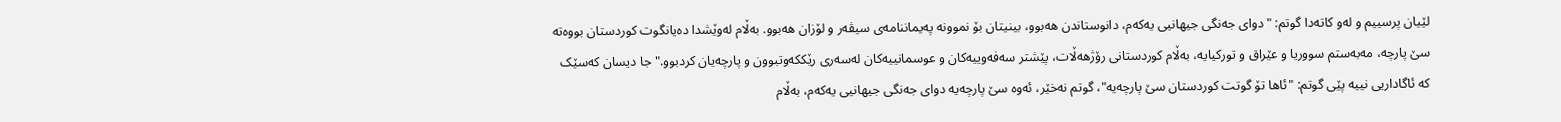لێیان پرسییم و لەو کاتەدا گوتم: "دوای جەنگی جیهانیی یەکەم، دانوستاندن هەبوو، بینیتان بۆ نموونە پەیماننامەی سیڤەر و لۆزان هەبوو. بەڵام لەوێشدا دەیانگوت کوردستان بووەتە سێ پارچە، مەبەستم سووریا و عێراق و تورکیایە، بەڵام کوردستانی رۆژهەڵات، پێشتر سەفەوییەکان و عوسمانییەکان لەسەری رێککەوتبوون و پارچەیان کردبوو." جا دیسان کەسێک کە ئاگاداریی نییە پێی گوتم: "ئاها تۆ گوتت کوردستان سێ پارچەیە"، گوتم نەخێر، ئەوە سێ پارچەیە دوای جەنگی جیهانیی یەکەم، بەڵام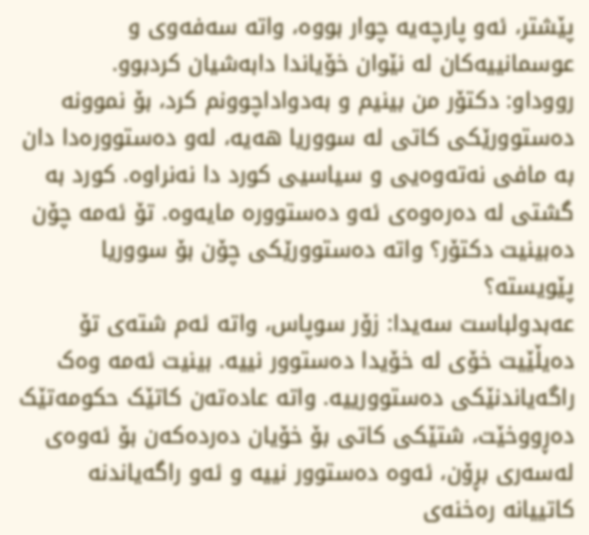پێشتر، ئەو پارچەیە چوار بووە، واتە سەفەوی و عوسمانییەکان لە نێوان خۆیاندا دابەشیان کردبوو.
رووداو: دکتۆر من بینیم و بەدواداچوونم کرد، بۆ نموونە دەستوورێکی کاتی لە سووریا هەیە، لەو دەستوورەدا دان بە مافی نەتەوەیی و سیاسیی کورد دا نەنراوە. کورد بە گشتی لە دەرەوەی ئەو دەستوورە مایەوە. تۆ ئەمە چۆن دەبینیت دکتۆر؟ واتە دەستوورێکی چۆن بۆ سووریا پێویستە؟
عەبدولباست سەیدا: زۆر سوپاس، واتە ئەم شتەی تۆ دەیڵێیت خۆی لە خۆیدا دەستوور نییە. بینیت ئەمە وەک راگەیاندنێکی دەستوورییە. واتە عادەتەن کاتێک حکومەتێک دەڕووخێت، شتێکی کاتی بۆ خۆیان دەردەکەن بۆ ئەوەی لەسەری بڕۆن، ئەوە دەستوور نییە و ئەو راگەیاندنە کاتییانە رەخنەی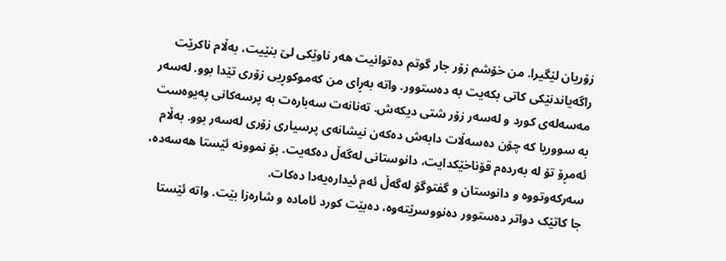زۆریان لێگیرا. من خۆشم زۆر جار گوتم دەتوانیت هەر ناوێکی لێ بنێیت، بەڵام ناکرێت راگەیاندنێکی کاتی بکەیت بە دەستوور. واتە بەڕای من کەموکوڕیی زۆری تێدا بوو. لەسەر مەسەلەی کورد و لەسەر زۆر شتی دیکەش. تەنانەت سەبارەت بە پرسەکانی پەیوەست بە سووریا کە چۆن دەسەڵات دابەش دەکەن نیشانەی پرسیاری زۆری لەسەر بوو. بەڵام ئەمڕۆ تۆ لە بەردەم قۆناخێکدایت، دانوستانی لەگەڵ دەکەیت. بۆ نموونە ئێستا هەسەدە، سەرکەوتووە و دانوستان و گفتوگۆ لەگەڵ ئەم ئیدارەیەدا دەکات.
جا کاتێک دواتر دەستوور دەنووسرێتەوە، دەبێت کورد ئامادە و شارەزا بێت. واتە ئێستا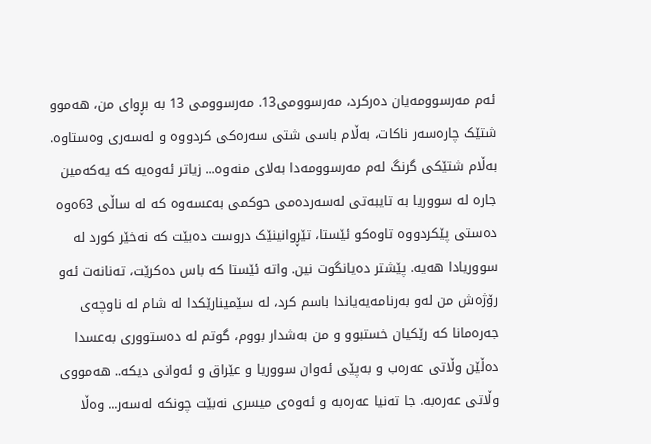ئەم مەرسوومەیان دەرکرد، مەرسوومی13. مەرسوومی 13 بە بڕوای من، هەموو شتێک چارەسەر ناکات، بەڵام باسی شتی سەرەکی کردووە و لەسەری وەستاوە. بەڵام شتێکی گرنگ لەم مەرسوومەدا بەلای منەوە... زیاتر ئەوەیە کە یەکەمین جارە لە سووریا بە تایبەتی لەسەردەمی حوکمی بەعسەوە کە لە ساڵی 63ەوە دەستی پێکردووە تاوەکو ئێستا، تێڕوانینێک دروست دەبێت کە نەخێر کورد لە سووریادا هەیە. پێشتر دەیانگوت نین. واتە ئێستا کە باس دەکرێت، تەنانەت ئەو رۆژەش من لەو بەرنامەیەیاندا باسم کرد، لە سێمینارێکدا لە شام لە ناوچەی جەرەمانا کە رێکیان خستبوو و من بەشدار بووم، گوتم لە دەستووری بەعسدا دەڵێن وڵاتی عەرەب و بەپێی ئەوان سووریا و عێراق و ئەوانی دیکە.. هەمووی وڵاتی عەرەبە. جا تەنیا عەرەبە و ئەوەی میسری نەبێت چونکە لەسەر... وەڵا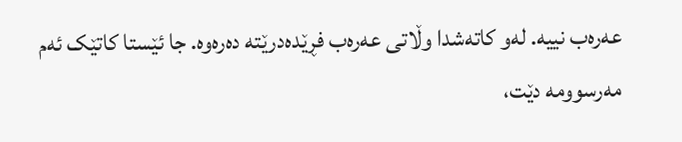عەرەب نییە. لەو کاتەشدا وڵاتی عەرەب فڕێدەدرێتە دەرەوە. جا ئێستا کاتێک ئەم مەرسوومە دێت،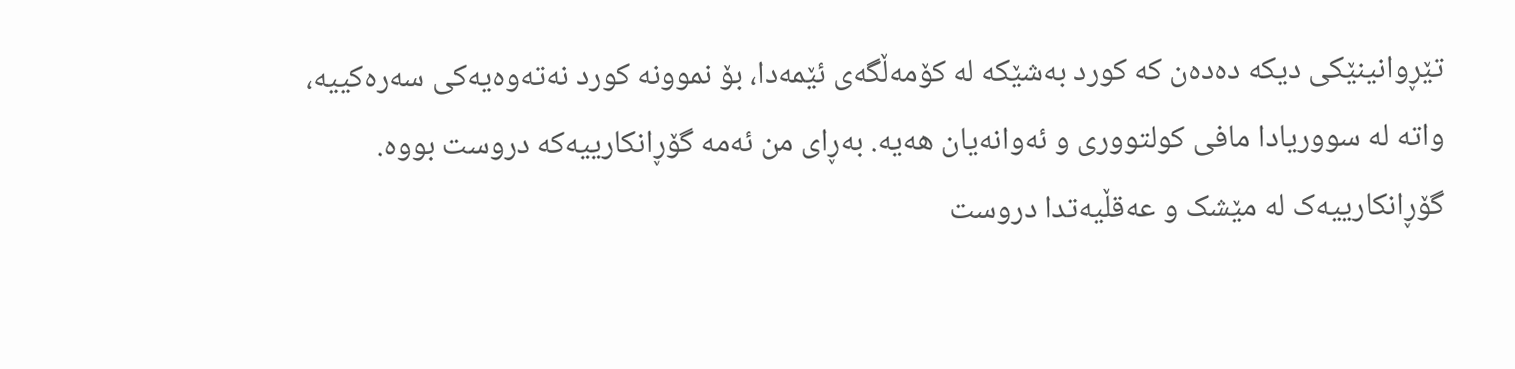تێڕوانینێکی دیکە دەدەن کە کورد بەشێکە لە کۆمەڵگەی ئێمەدا، بۆ نموونە کورد نەتەوەیەکی سەرەکییە، واتە لە سووریادا مافی کولتووری و ئەوانەیان هەیە. بەڕای من ئەمە گۆڕانکارییەکە دروست بووە. گۆڕانکارییەک لە مێشک و عەقڵیەتدا دروست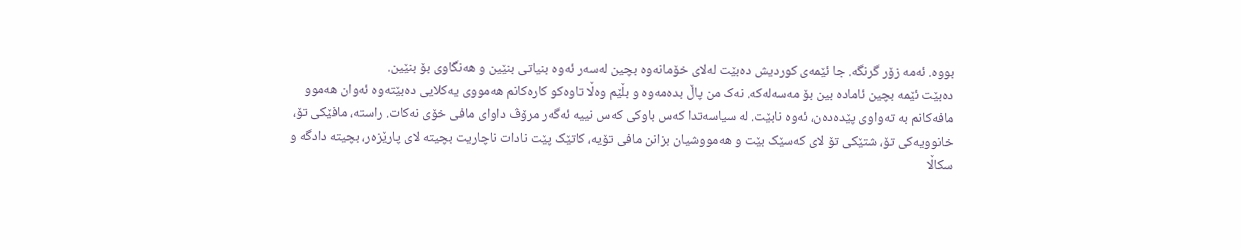بووە. ئەمە زۆر گرنگە. جا ئێمەی کوردیش دەبێت لەلای خۆمانەوە بچین لەسەر ئەوە بنیاتی بنێین و هەنگاوی بۆ بنێین.
دەبێت ئێمە بچین ئامادە بین بۆ مەسەلەکە. نەک من پاڵ بدەمەوە و بڵێم وەڵا تاوەکو کارەکانم هەمووی یەکلایی دەبێتەوە ئەوان هەموو مافەکانم بە تەواوی پێدەدەن، ئەوە نابێت. لە سیاسەتدا کەس باوکی کەس نییە ئەگەر مرۆڤ داوای مافی خۆی نەکات. راستە، مافێکی تۆ، خانوویەکی تۆ، شتێکی تۆ لای کەسێک بێت و هەمووشیان بزانن مافی تۆیە، کاتێک پێت نادات ناچاریت بچیتە لای پارێزەر، بچیتە دادگە و سکاڵا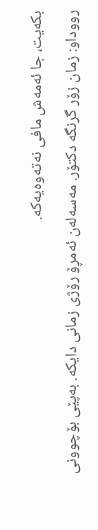بکەیت، جا ئەمەش مافی نەتەوەیەکە.
رووداو: زمان زۆر گرنگە دکتۆر. مەسەلەن ئەمڕۆ رۆژی زمانی دایکە. بەپێی بۆچوونی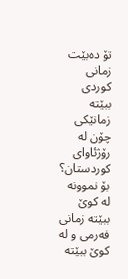تۆ دەبێت زمانی کوردی ببێتە زمانێکی چۆن لە رۆژئاوای کوردستان؟ بۆ نموونە لە کوێ ببێتە زمانی فەرمی و لە کوێ ببێتە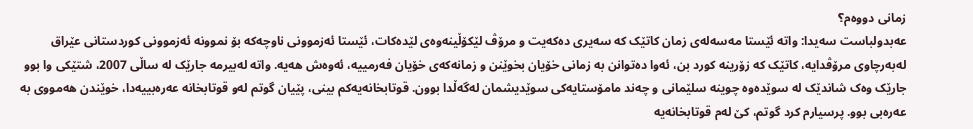زمانی دووەم؟
عەبدولباست سەیدا: واتە ئێستا مەسەلەی زمان کاتێک کە سەیری دەکەیت و مرۆڤ لێکۆڵینەوەی لێدەکات، ئێستا ئەزموونی ناوچەکە بۆ نموونە ئەزموونی کوردستانی عێراق لەبەرچاوی مرۆڤدایە، کاتێک کە زۆرینە کورد بن، ئەوا دەتوانن بە زمانی خۆیان بخوێنن و زمانەکەی خۆیان فەرمییە، ئەوەش هەیە. واتە لەبیرمە جارێک لە ساڵی 2007، شتێکی وا بوو جارێک وەک شاندێک لە سوێدەوە چوینە سلێمانی و چەند مامۆستایەکی سوێدیشمان لەگەڵدا بوون. قوتابخانەیەکم بینی، پێیان گوتم لەو قوتابخانە عەرەبییەدا، خوێندن هەمووی بە عەرەبی بوو. پرسیارم کرد گوتم، کێ لەم قوتابخانەیە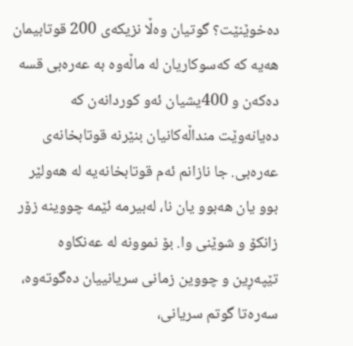دەخوێنێت؟ گوتیان وەڵا نزیکەی 200 قوتابیمان هەیە کە کەسوکاریان لە ماڵەوە بە عەرەبی قسە دەکەن و 400یشیان ئەو کوردانەن کە دەیانەوێت منداڵەکانیان بنێرنە قوتابخانەی عەرەبی. جا نازانم ئەم قوتابخانەیە لە هەولێر بوو یان هەبوو یان نا، لەبیرمە ئێمە چووینە زۆر زانکۆ و شوێنی وا. بۆ نموونە لە عەنکاوە تێپەڕین و چووین زمانی سریانییان دەگوتەوە، سەرەتا گوتم سریانی،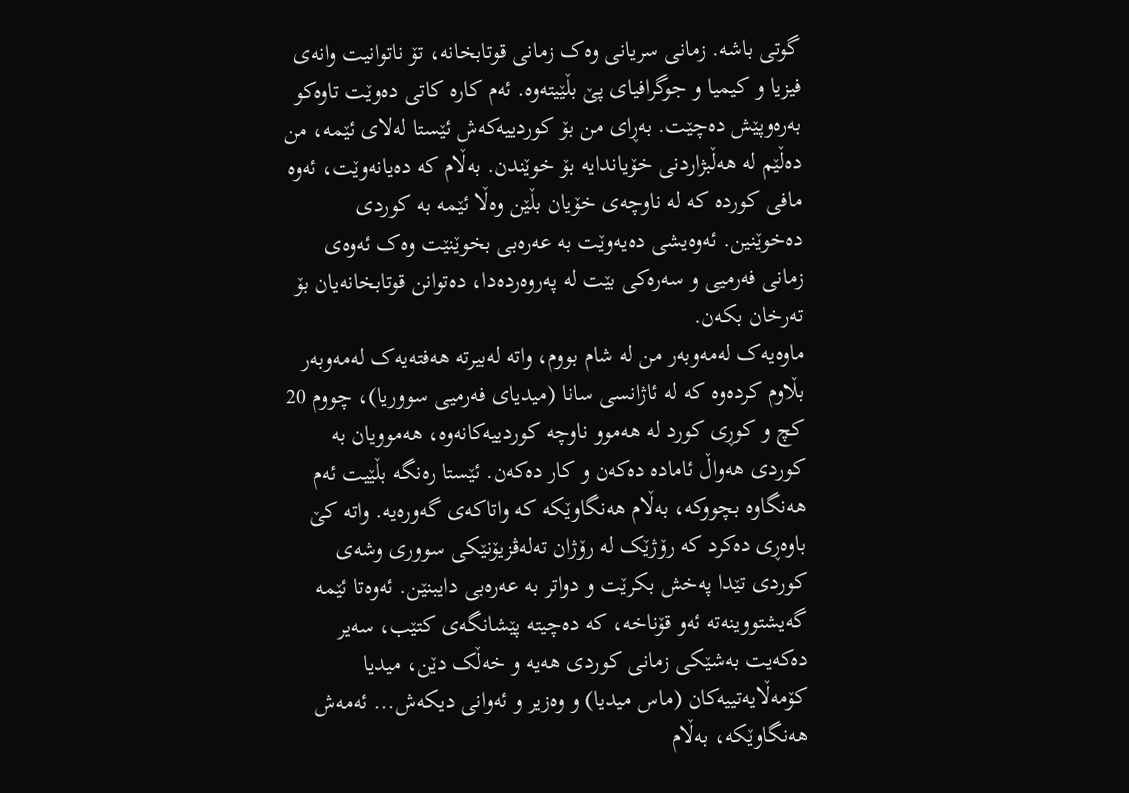گوتی باشە. زمانی سریانی وەک زمانی قوتابخانە، تۆ ناتوانیت وانەی فیزیا و کیمیا و جوگرافیای پێ بڵێیتەوە. ئەم کارە کاتی دەوێت تاوەکو بەرەوپێش دەچێت. بەڕای من بۆ کوردییەکەش ئێستا لەلای ئێمە، من دەڵێم لە هەڵبژاردنی خۆیاندایە بۆ خوێندن. بەڵام کە دەیانەوێت، ئەوە مافی کوردە کە لە ناوچەی خۆیان بڵێن وەڵا ئێمە بە کوردی دەخوێنین. ئەوەیشی دەیەوێت بە عەرەبی بخوێنێت وەک ئەوەی زمانی فەرمیی و سەرەکی بێت لە پەروەردەدا، دەتوانن قوتابخانەیان بۆ تەرخان بکەن.
ماوەیەک لەمەوبەر من لە شام بووم، واتە لەبیرتە هەفتەیەک لەمەوبەر بڵاوم کردەوە کە لە ئاژانسی سانا (میدیای فەرمیی سووریا)، چووم 20 کچ و کوڕی کورد لە هەموو ناوچە کوردییەکانەوە، هەموویان بە کوردی هەواڵ ئامادە دەکەن و کار دەکەن. ئێستا رەنگە بڵێیت ئەم هەنگاوە بچووکە، بەڵام هەنگاوێکە کە واتاکەی گەورەیە. واتە کێ باوەڕی دەکرد کە رۆژێک لە رۆژان تەلەڤزیۆنێکی سووری وشەی کوردی تێدا پەخش بکرێت و دواتر بە عەرەبی دایبنێن. ئەوەتا ئێمە گەیشتووینەتە ئەو قۆناخە، کە دەچیتە پێشانگەی کتێب، سەیر دەکەیت بەشێکی زمانی کوردی هەیە و خەڵک دێن، میدیا کۆمەڵایەتییەکان (ماس میدیا) و وەزیر و ئەوانی دیکەش... ئەمەش هەنگاوێکە، بەڵام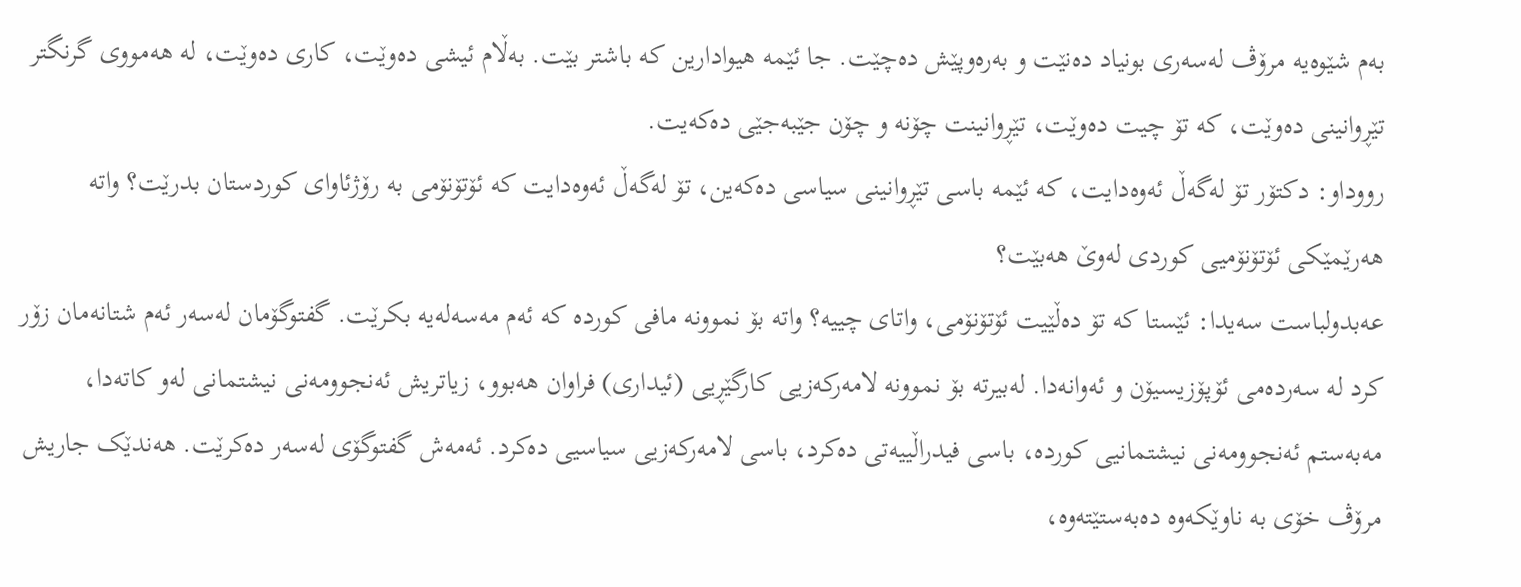بەم شێوەیە مرۆڤ لەسەری بونیاد دەنێت و بەرەوپێش دەچێت. جا ئێمە هیوادارین کە باشتر بێت. بەڵام ئیشی دەوێت، کاری دەوێت، لە هەمووی گرنگتر تێڕوانینی دەوێت، کە تۆ چیت دەوێت، تێڕوانینت چۆنە و چۆن جێبەجێی دەکەیت.
رووداو: دکتۆر تۆ لەگەڵ ئەوەدایت، کە ئێمە باسی تێڕوانینی سیاسی دەکەین، تۆ لەگەڵ ئەوەدایت کە ئۆتۆنۆمی بە رۆژئاوای کوردستان بدرێت؟ واتە هەرێمێکی ئۆتۆنۆمیی کوردی لەوێ هەبێت؟
عەبدولباست سەیدا: ئێستا کە تۆ دەڵێیت ئۆتۆنۆمی، واتای چییە؟ واتە بۆ نموونە مافی کوردە کە ئەم مەسەلەیە بکرێت. گفتوگۆمان لەسەر ئەم شتانەمان زۆر کرد لە سەردەمی ئۆپۆزیسیۆن و ئەوانەدا. لەبیرتە بۆ نموونە لامەرکەزیی کارگێڕیی (ئیداری) فراوان هەبوو، زیاتریش ئەنجوومەنی نیشتمانی لەو کاتەدا، مەبەستم ئەنجوومەنی نیشتمانیی کوردە، باسی فیدراڵییەتی دەکرد، باسی لامەرکەزیی سیاسیی دەکرد. ئەمەش گفتوگۆی لەسەر دەکرێت. هەندێک جاریش مرۆڤ خۆی بە ناوێکەوە دەبەستێتەوە،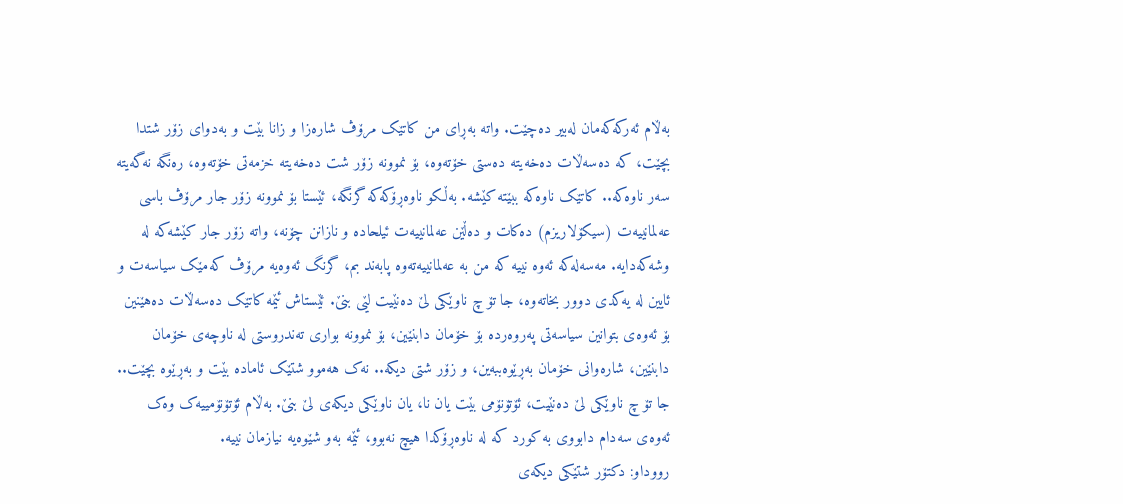بەڵام ئەرکەکەمان لەبیر دەچێت. واتە بەڕای من کاتێک مرۆڤ شارەزا و زانا بێت و بەدوای زۆر شتدا بچێت، کە دەسەڵات دەخەیتە دەستی خۆتەوە، بۆ نموونە زۆر شت دەخەیتە خزمەتی خۆتەوە، رەنگە نەگەیتە سەر ناوەکە.. کاتێک ناوەکە ببێتە کێشە. بەڵکو ناوەڕۆکەکە گرنگە، ئێستا بۆ نموونە زۆر جار مرۆڤ باسی عەلمانییەت (سیکۆلاریزم) دەکات و دەڵێن عەلمانییەت ئیلحادە و نازانن چۆنە، واتە زۆر جار کێشەکە لە وشەکەدایە. مەسەلەکە ئەوە نییە کە من بە عەلمانییەتەوە پابەند بم، گرنگ ئەوەیە مرۆڤ کەمێک سیاسەت و ئایین لە یەکدی دوور بخاتەوە، جا تۆ چ ناوێکی لێ دەنێیت لێی بنێ. ئێستاش ئێمە کاتێک دەسەڵات دەهێنین بۆ ئەوەی بتوانین سیاسەتی پەروەردە بۆ خۆمان دابنێین، بۆ نموونە بواری تەندروستی لە ناوچەی خۆمان دابنێین، شارەوانی خۆمان بەڕێوەببەین، و زۆر شتی دیکە.. نەک هەموو شتێک ئامادە بێت و بەڕێوە بچێت.. جا تۆ چ ناوێکی لێ دەنێیت، ئۆتۆنۆمی بێت یان نا، یان ناوێکی دیکەی لێ بنێ. بەڵام ئۆتۆنۆمییەک وەک ئەوەی سەدام دابووی بە کورد کە لە ناوەڕۆکدا هیچ نەبوو، ئێمە بەو شێوەیە نیازمان نییە.
رووداو: دکتۆر شتێکی دیکەی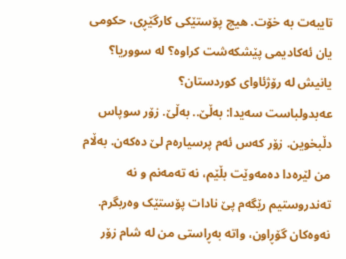تایبەت بە خۆت. هیچ پۆستێکی کارگێڕی، حکومی یان ئەکادیمی پێشکەشت کراوە؟ لە سووریا؟ یانیش لە رۆژئاوای کوردستان؟
عەبدولباست سەیدا: بەڵێ.. بەڵێ. زۆر سوپاس دڵبخوین. زۆر کەس ئەم پرسیارەم لێ دەکەن. بەڵام من لێرەدا دەمەوێت بڵێم، نە تەمەنم و نە تەندروستیم رێگەم پێ نادات پۆستێک وەربگرم. نەوەکان گۆڕاون، واتە بەڕاستی من لە شام زۆر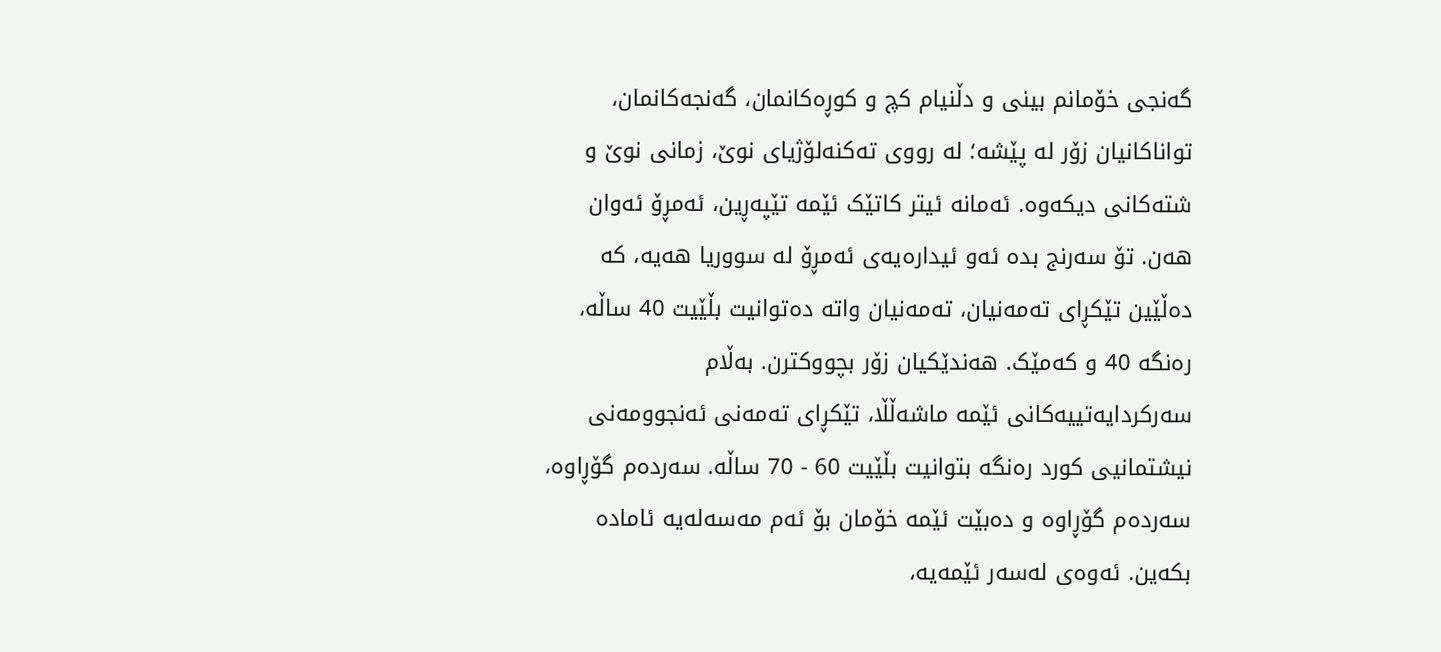گەنجی خۆمانم بینی و دڵنیام کچ و کوڕەکانمان، گەنجەکانمان، تواناکانیان زۆر لە پێشە؛ لە رووی تەکنەلۆژیای نوێ، زمانی نوێ و شتەکانی دیکەوە. ئەمانە ئیتر کاتێک ئێمە تێپەڕین، ئەمڕۆ ئەوان هەن. تۆ سەرنج بدە ئەو ئیدارەیەی ئەمڕۆ لە سووریا هەیە، کە دەڵێین تێکڕای تەمەنیان، تەمەنیان واتە دەتوانیت بڵێیت 40 ساڵە، رەنگە 40 و کەمێک. هەندێکیان زۆر بچووکترن. بەڵام سەرکردایەتییەکانی ئێمە ماشەڵڵا، تێکڕای تەمەنی ئەنجوومەنی نیشتمانیی کورد رەنگە بتوانیت بڵێیت 60 - 70 ساڵە. سەردەم گۆڕاوە، سەردەم گۆڕاوە و دەبێت ئێمە خۆمان بۆ ئەم مەسەلەیە ئامادە بکەین. ئەوەی لەسەر ئێمەیە،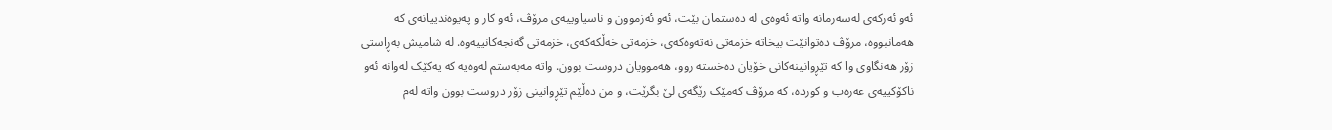ئەو ئەرکەی لەسەرمانە واتە ئەوەی لە دەستمان بێت، ئەو ئەزموون و ناسیاوییەی مرۆڤ، ئەو کار و پەیوەندییانەی کە هەمانبووە، مرۆڤ دەتوانێت بیخاتە خزمەتی نەتەوەکەی، خزمەتی خەڵکەکەی، خزمەتی گەنجەکانییەوە. لە شامیش بەڕاستی زۆر هەنگاوی وا کە تێڕوانینەکانی خۆیان دەخستە روو، هەموویان دروست بوون. واتە مەبەستم لەوەیە کە یەکێک لەوانە ئەو ناکۆکییەی عەرەب و کوردە، کە مرۆڤ کەمێک رێگەی لێ بگرێت، و من دەڵێم تێڕوانینی زۆر دروست بوون واتە لەم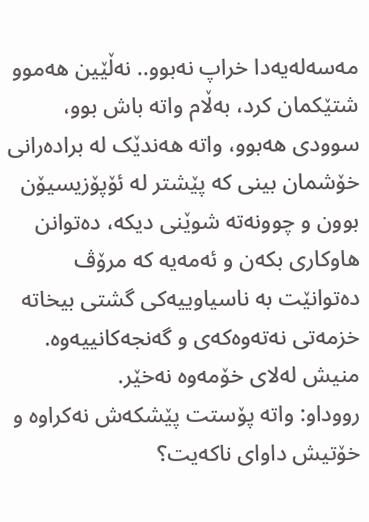مەسەلەیەدا خراپ نەبوو.. نەڵێین هەموو شتێکمان کرد، بەڵام واتە باش بوو، سوودی هەبوو، واتە هەندێک لە برادەرانی خۆشمان بینی کە پێشتر لە ئۆپۆزیسیۆن بوون و چوونەتە شوێنی دیکە، دەتوانن هاوکاری بکەن و ئەمەیە کە مرۆڤ دەتوانێت بە ناسیاوییەکی گشتی بیخاتە خزمەتی نەتەوەکەی و گەنجەکانییەوە. منیش لەلای خۆمەوە نەخێر.
رووداو: واتە پۆستت پێشکەش نەکراوە و خۆتیش داوای ناکەیت؟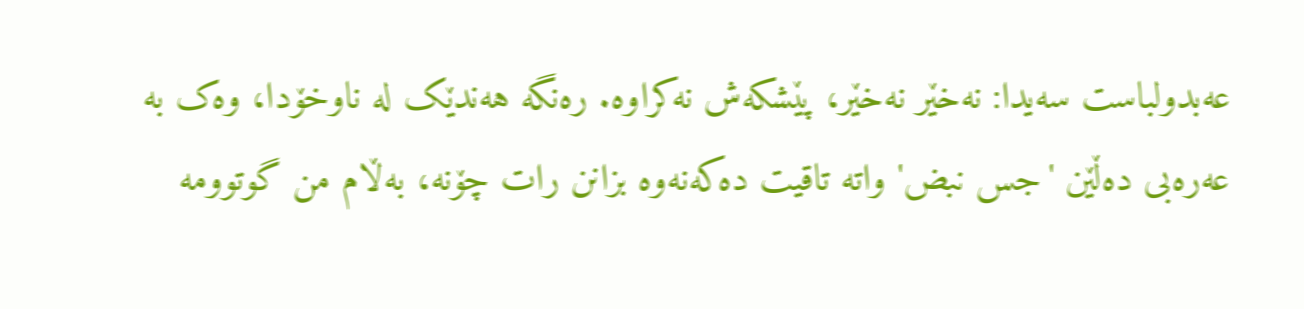عەبدولباست سەیدا: نەخێر نەخێر، پێشکەش نەکراوە. رەنگە هەندێک لە ناوخۆدا، وەک بە عەرەبی دەڵێن 'جس نبض' واتە تاقیت دەکەنەوە بزانن رات چۆنە، بەڵام من گوتوومە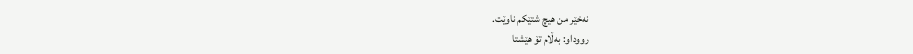نەخێر من هیچ شتێکم ناوێت.
رووداو: بەڵام تۆ هێشتا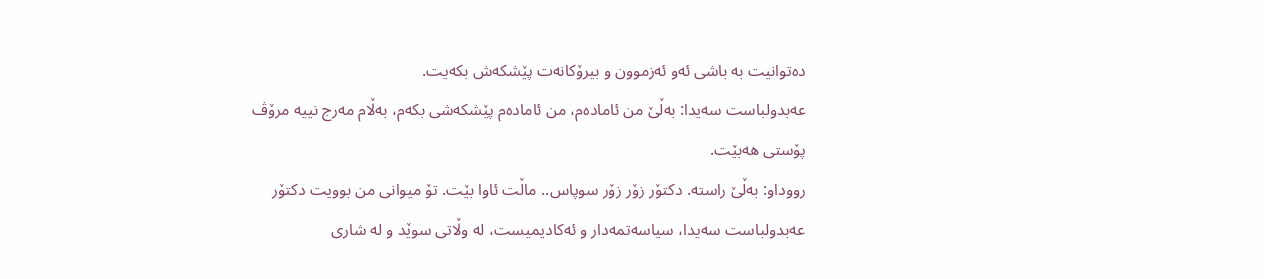دەتوانیت بە باشی ئەو ئەزموون و بیرۆکانەت پێشکەش بکەیت.
عەبدولباست سەیدا: بەڵێ من ئامادەم، من ئامادەم پێشکەشی بکەم، بەڵام مەرج نییە مرۆڤ پۆستی هەبێت.
رووداو: بەڵێ راستە. دکتۆر زۆر زۆر سوپاس.. ماڵت ئاوا بێت. تۆ میوانی من بوویت دکتۆر عەبدولباست سەیدا، سیاسەتمەدار و ئەکادیمیست، لە وڵاتی سوێد و لە شاری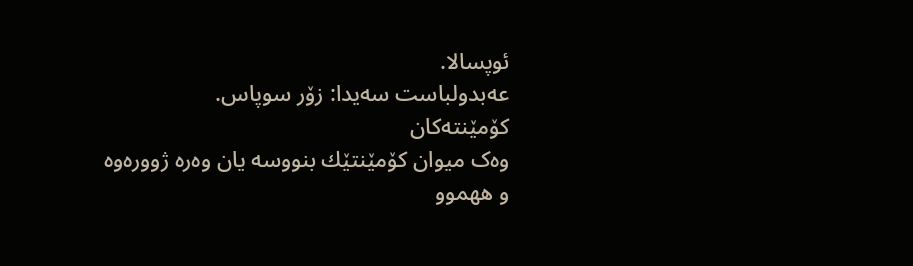ئوپسالا.
عەبدولباست سەیدا: زۆر سوپاس.
کۆمێنتەکان
وەک میوان کۆمێنتێك بنووسە یان وەرە ژوورەوە و ههموو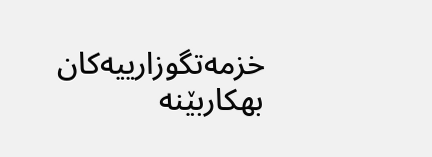خزمەتگوزارییەکان بهكاربێنه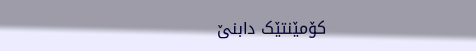کۆمێنتێک دابنێ